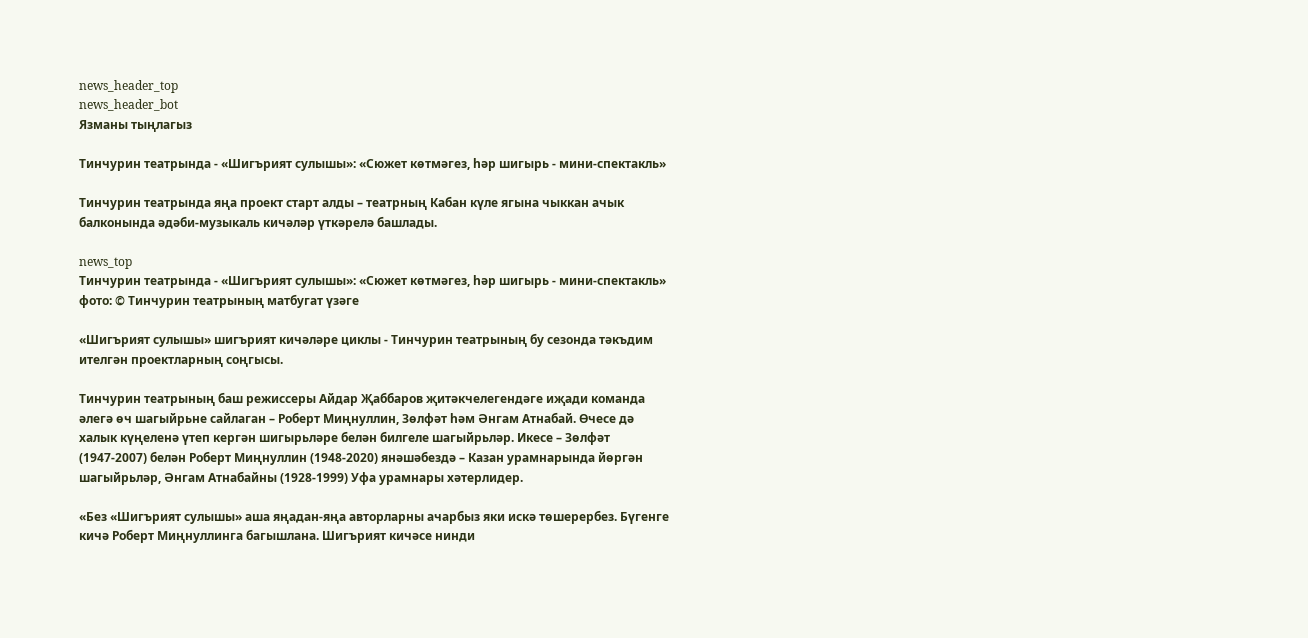news_header_top
news_header_bot
Язманы тыңлагыз

Тинчурин театрында - «Шигърият сулышы»: «Сюжет көтмәгез, һәр шигырь - мини-спектакль»

Тинчурин театрында яңа проект старт алды – театрның Кабан күле ягына чыккан ачык балконында әдәби-музыкаль кичәләр үткәрелә башлады.

news_top
Тинчурин театрында - «Шигърият сулышы»: «Сюжет көтмәгез, һәр шигырь - мини-спектакль»
фото: © Тинчурин театрының матбугат үзәге

«Шигърият сулышы» шигърият кичәләре циклы - Тинчурин театрының бу сезонда тәкъдим ителгән проектларның соңгысы.

Тинчурин театрының баш режиссеры Айдар Җаббаров җитәкчелегендәге иҗади команда әлегә өч шагыйрьне сайлаган – Роберт Миңнуллин, Зөлфәт һәм Әнгам Атнабай. Өчесе дә халык күңеленә үтеп кергән шигырьләре белән билгеле шагыйрьләр. Икесе – Зөлфәт (1947-2007) белән Роберт Миңнуллин (1948-2020) янәшәбездә – Казан урамнарында йөргән шагыйрьләр, Әнгам Атнабайны (1928-1999) Уфа урамнары хәтерлидер.

«Без «Шигърият сулышы» аша яңадан-яңа авторларны ачарбыз яки искә төшерербез. Бүгенге кичә Роберт Миңнуллинга багышлана. Шигърият кичәсе нинди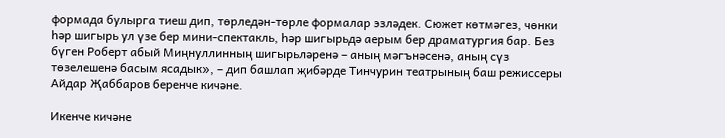формада булырга тиеш дип, төрледән-төрле формалар эзләдек. Сюжет көтмәгез, чөнки һәр шигырь ул үзе бер мини-спектакль, һәр шигырьдә аерым бер драматургия бар. Без бүген Роберт абый Миңнуллинның шигырьләренә – аның мәгънәсенә, аның сүз төзелешенә басым ясадык», – дип башлап җибәрде Тинчурин театрының баш режиссеры Айдар Җаббаров беренче кичәне.

Икенче кичәне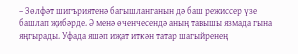– Зөлфәт шигъриятенә багышланганын дә баш режиссер үзе башлап җибәрде. Ә менә өченчесендә аның тавышы язмада гына яңгырады. Уфада яшәп иҗат иткән татар шагыйренең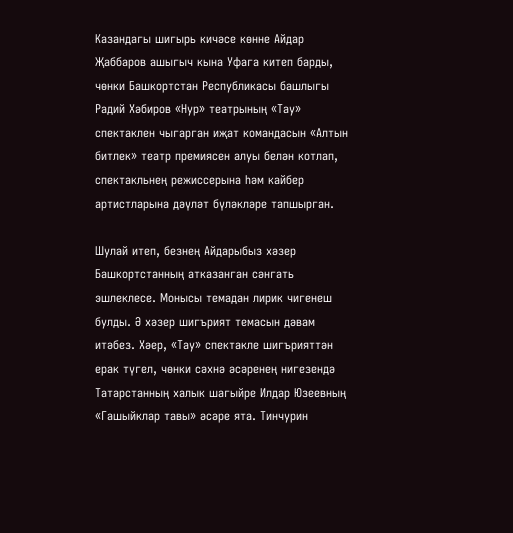Казандагы шигырь кичәсе көнне Айдар Җаббаров ашыгыч кына Уфага китеп барды, чөнки Башкортстан Республикасы башлыгы Радий Хәбиров «Нур» театрының «Тау» спектаклен чыгарган иҗат командасын «Алтын битлек» театр премиясен алуы белән котлап, спектакльнең режиссерына һәм кайбер артистларына дәүләт бүләкләре тапшырган.

Шулай итеп, безнең Айдарыбыз хәзер Башкортстанның атказанган сәнгать эшлеклесе. Монысы темадан лирик чигенеш булды. Ә хәзер шигърият темасын дәвам итәбез. Хәер, «Тау» спектакле шигърияттән ерак түгел, чөнки сәхнә әсәренең нигезендә Татарстанның халык шагыйре Илдар Юзеевның «Гашыйклар тавы» әсәре ята. Тинчурин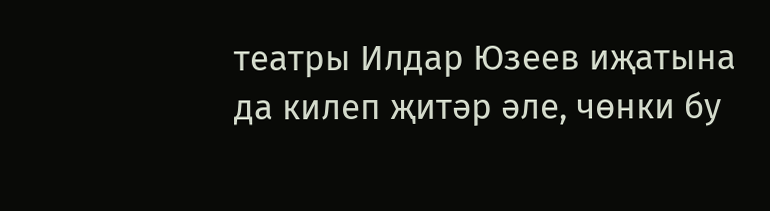театры Илдар Юзеев иҗатына да килеп җитәр әле, чөнки бу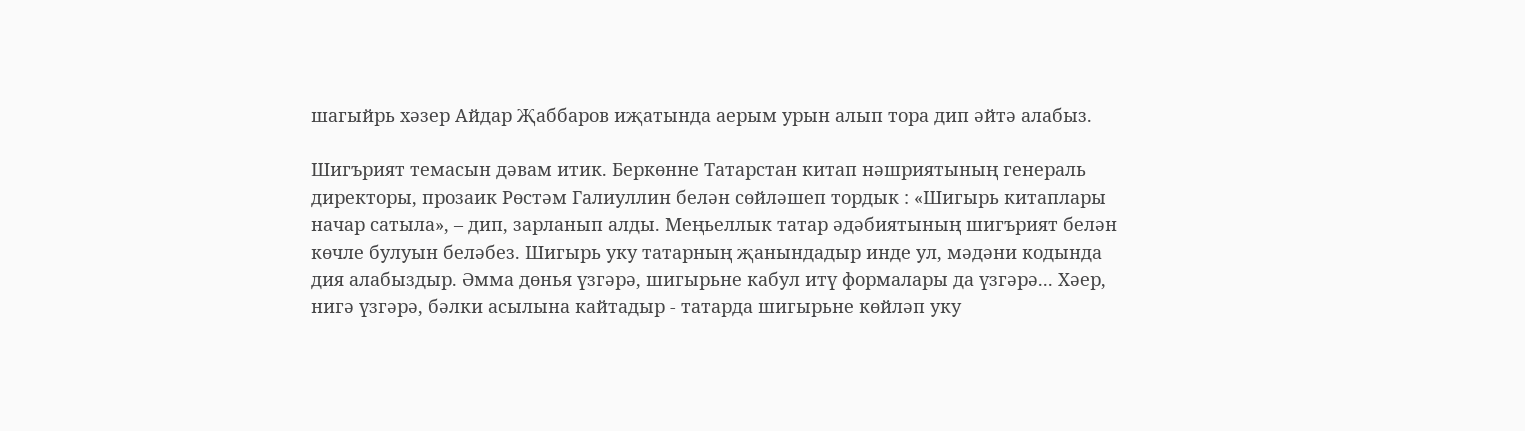шагыйрь хәзер Айдар Җаббаров иҗатында аерым урын алып тора дип әйтә алабыз.

Шигърият темасын дәвам итик. Беркөнне Татарстан китап нәшриятының генераль директоры, прозаик Рөстәм Галиуллин белән сөйләшеп тордык : «Шигырь китаплары начар сатыла», – дип, зарланып алды. Меңьеллык татар әдәбиятының шигърият белән көчле булуын беләбез. Шигырь уку татарның җанындадыр инде ул, мәдәни кодында дия алабыздыр. Әмма дөнья үзгәрә, шигырьне кабул итү формалары да үзгәрә... Хәер, нигә үзгәрә, бәлки асылына кайтадыр - татарда шигырьне көйләп уку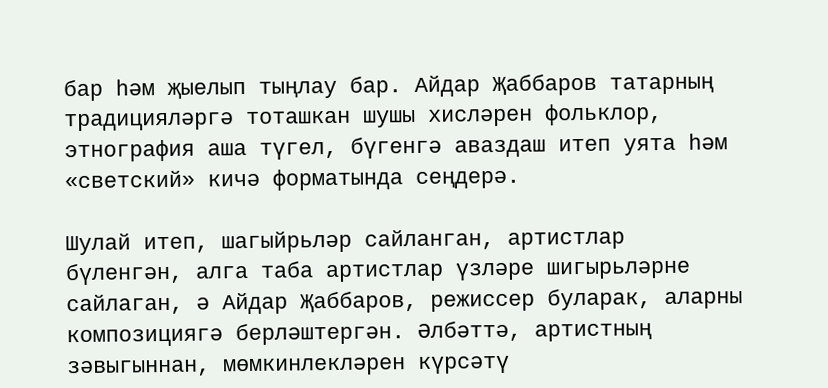бар һәм җыелып тыңлау бар. Айдар Җаббаров татарның традицияләргә тоташкан шушы хисләрен фольклор, этнография аша түгел, бүгенгә аваздаш итеп уята һәм «светский» кичә форматында сеңдерә.

Шулай итеп, шагыйрьләр сайланган, артистлар бүленгән, алга таба артистлар үзләре шигырьләрне сайлаган, ә Айдар Җаббаров, режиссер буларак, аларны композициягә берләштергән. Әлбәттә, артистның зәвыгыннан, мөмкинлекләрен күрсәтү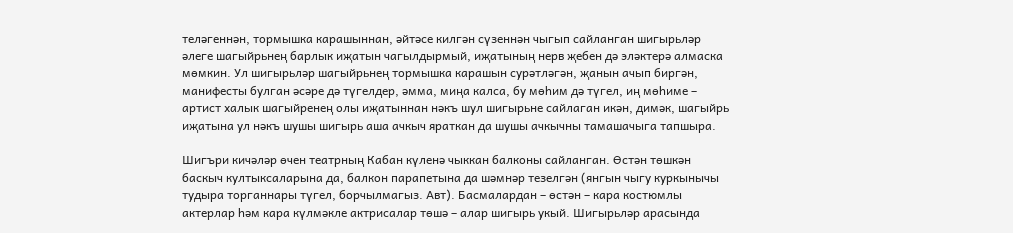теләгеннән, тормышка карашыннан, әйтәсе килгән сүзеннән чыгып сайланган шигырьләр әлеге шагыйрьнең барлык иҗатын чагылдырмый, иҗатының нерв җебен дә эләктерә алмаска мөмкин. Ул шигырьләр шагыйрьнең тормышка карашын сурәтләгән, җанын ачып биргән, манифесты булган әсәре дә түгелдер, әмма, миңа калса, бу мөһим дә түгел, иң мөһиме – артист халык шагыйренең олы иҗатыннан нәкъ шул шигырьне сайлаган икән, димәк, шагыйрь иҗатына ул нәкъ шушы шигырь аша ачкыч яраткан да шушы ачкычны тамашачыга тапшыра.

Шигъри кичәләр өчен театрның Кабан күленә чыккан балконы сайланган. Өстән төшкән баскыч култыксаларына да, балкон парапетына да шәмнәр тезелгән (янгын чыгу куркынычы тудыра торганнары түгел, борчылмагыз. Авт). Басмалардан – өстән – кара костюмлы актерлар һәм кара күлмәкле актрисалар төшә – алар шигырь укый. Шигырьләр арасында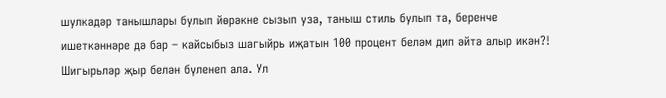шулкадәр танышлары булып йөрәкне сызып уза, таныш стиль булып та, беренче ишеткәннәре дә бар – кайсыбыз шагыйрь иҗатын 100 процент беләм дип әйтә алыр икән?! Шигырьләр җыр белән бүленеп ала. Ул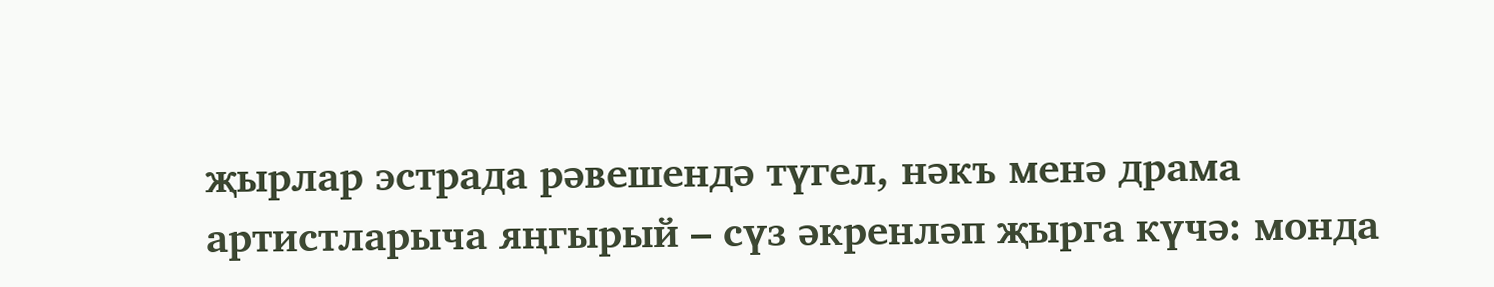җырлар эстрада рәвешендә түгел, нәкъ менә драма артистларыча яңгырый – сүз әкренләп җырга күчә: монда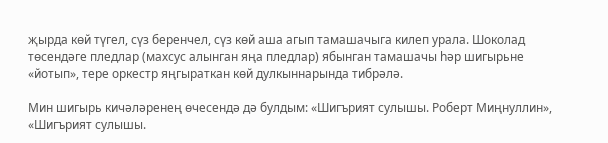җырда көй түгел, сүз беренчел, сүз көй аша агып тамашачыга килеп урала. Шоколад төсендәге пледлар (махсус алынган яңа пледлар) ябынган тамашачы һәр шигырьне «йотып», тере оркестр яңгыраткан көй дулкыннарында тибрәлә.

Мин шигырь кичәләренең өчесендә дә булдым: «Шигърият сулышы. Роберт Миңнуллин», «Шигърият сулышы.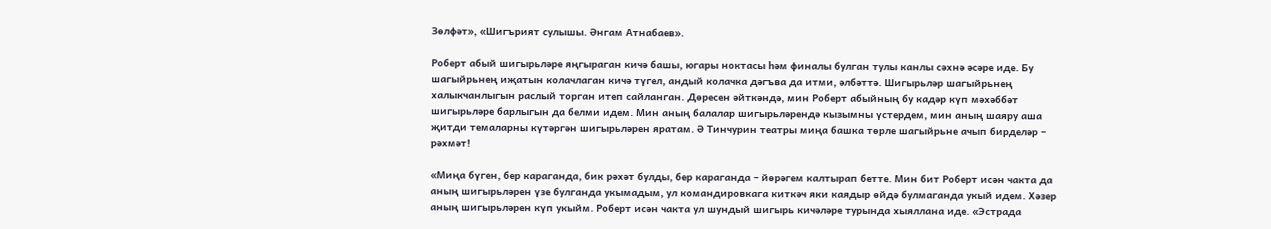Зөлфәт», «Шигърият сулышы. Әнгам Атнабаев».

Роберт абый шигырьләре яңгыраган кичә башы, югары ноктасы һәм финалы булган тулы канлы сәхнә әсәре иде. Бу шагыйрьнең иҗатын колачлаган кичә түгел, андый колачка дәгъва да итми, әлбәттә. Шигырьләр шагыйрьнең халыкчанлыгын раслый торган итеп сайланган. Дөресен әйткәндә, мин Роберт абыйның бу кадәр күп мәхәббәт шигырьләре барлыгын да белми идем. Мин аның балалар шигырьләрендә кызымны үстердем, мин аның шаяру аша җитди темаларны күтәргән шигырьләрен яратам. Ә Тинчурин театры миңа башка төрле шагыйрьне ачып бирделәр – рәхмәт!

«Миңа бүген, бер караганда, бик рәхәт булды, бер караганда – йөрәгем калтырап бетте. Мин бит Роберт исән чакта да аның шигырьләрен үзе булганда укымадым, ул командировкага киткәч яки каядыр өйдә булмаганда укый идем. Хәзер аның шигырьләрен күп укыйм. Роберт исән чакта ул шундый шигырь кичәләре турында хыяллана иде. «Эстрада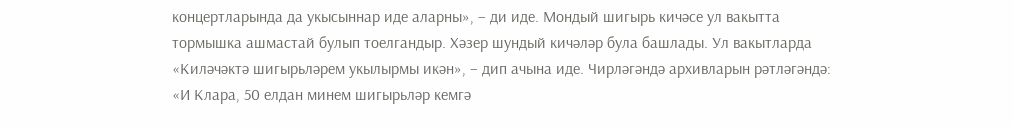концертларында да укысыннар иде аларны», – ди иде. Мондый шигырь кичәсе ул вакытта тормышка ашмастай булып тоелгандыр. Хәзер шундый кичәләр була башлады. Ул вакытларда «Киләчәктә шигырьләрем укылырмы икән», – дип ачына иде. Чирләгәндә архивларын рәтләгәндә: «И Клара, 50 елдан минем шигырьләр кемгә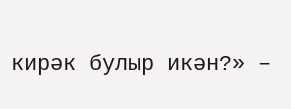кирәк булыр икән?» –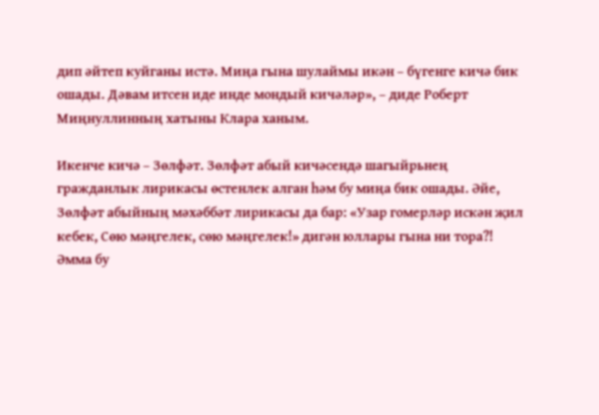дип әйтеп куйганы истә. Миңа гына шулаймы икән – бүгенге кичә бик ошады. Дәвам итсен иде инде мондый кичәләр», – диде Роберт Миңнуллинның хатыны Клара ханым.

Икенче кичә – Зөлфәт. Зөлфәт абый кичәсендә шагыйрьнең гражданлык лирикасы өстенлек алган һәм бу миңа бик ошады. Әйе, Зөлфәт абыйның мәхәббәт лирикасы да бар: «Узар гомерләр искән җил кебек, Сөю мәңгелек, сөю мәңгелек!» дигән юллары гына ни тора?! Әмма бу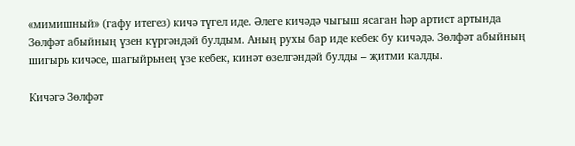«мимишный» (гафу итегез) кичә түгел иде. Әлеге кичәдә чыгыш ясаган һәр артист артында Зөлфәт абыйның үзен күргәндәй булдым. Аның рухы бар иде кебек бу кичәдә. Зөлфәт абыйның шигырь кичәсе, шагыйрьнең үзе кебек, кинәт өзелгәндәй булды – җитми калды.

Кичәгә Зөлфәт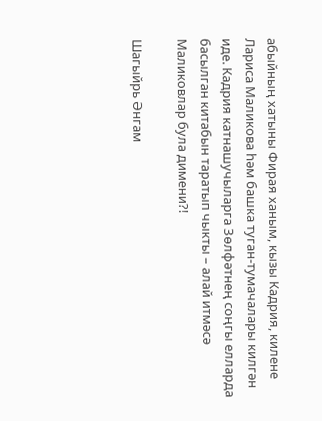абыйның хатыны Фирая ханым, кызы Кадрия, килене Лариса Маликова һәм башка туган-тумачалары килгән иде. Кадрия катнашучыларга Зөлфәтнең соңгы елларда басылган китабын таратып чыкты – алай итмәсә Маликовлар була димени?!

Шагыйрь Әнгам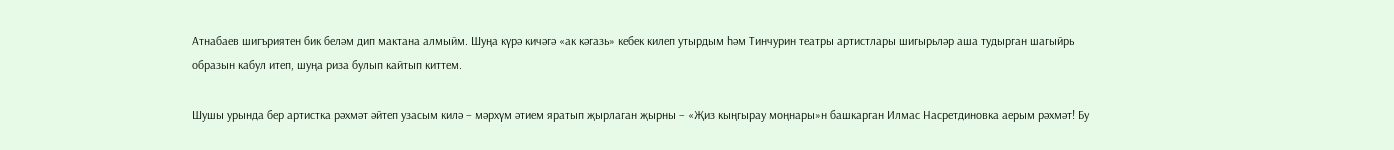Атнабаев шигъриятен бик беләм дип мактана алмыйм. Шуңа күрә кичәгә «ак кәгазь» кебек килеп утырдым һәм Тинчурин театры артистлары шигырьләр аша тудырган шагыйрь образын кабул итеп, шуңа риза булып кайтып киттем.

Шушы урында бер артистка рәхмәт әйтеп узасым килә – мәрхүм әтием яратып җырлаган җырны – «Җиз кыңгырау моңнары»н башкарган Илмас Насретдиновка аерым рәхмәт! Бу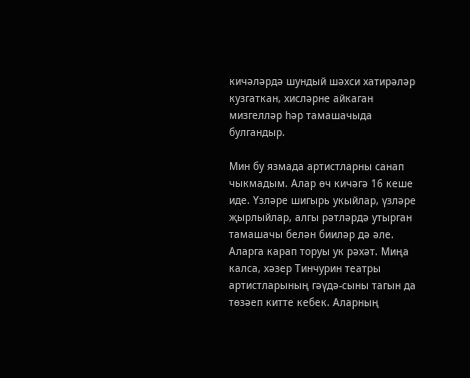кичәләрдә шундый шәхси хатирәләр кузгаткан, хисләрне айкаган мизгелләр һәр тамашачыда булгандыр.

Мин бу язмада артистларны санап чыкмадым. Алар өч кичәгә 16 кеше иде. Үзләре шигырь укыйлар, үзләре җырлыйлар, алгы рәтләрдә утырган тамашачы белән бииләр дә әле. Аларга карап торуы ук рәхәт. Миңа калса, хәзер Тинчурин театры артистларының гәүдә-сыны тагын да төзәеп китте кебек. Аларның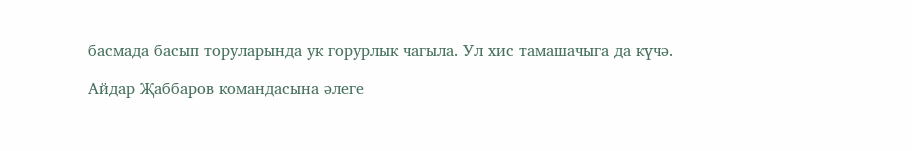басмада басып торуларында ук горурлык чагыла. Ул хис тамашачыга да күчә.

Айдар Җаббаров командасына әлеге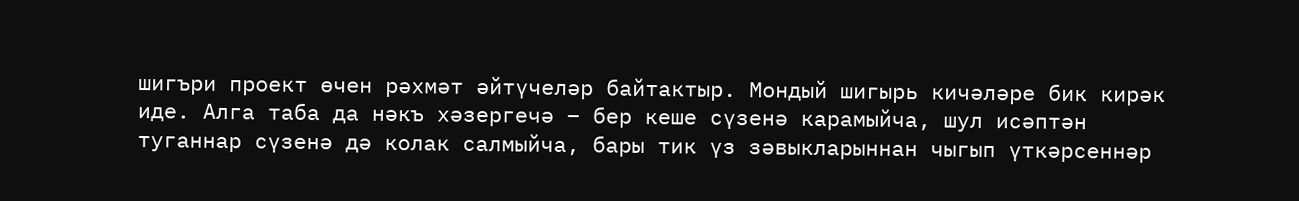шигъри проект өчен рәхмәт әйтүчеләр байтактыр. Мондый шигырь кичәләре бик кирәк иде. Алга таба да нәкъ хәзергечә – бер кеше сүзенә карамыйча, шул исәптән туганнар сүзенә дә колак салмыйча, бары тик үз зәвыкларыннан чыгып үткәрсеннәр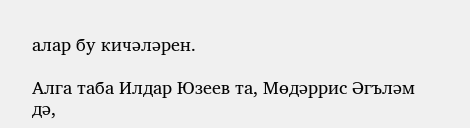алар бу кичәләрен.

Алга таба Илдар Юзеев та, Мөдәррис Әгъләм дә,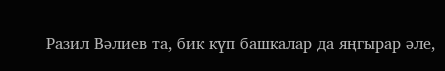Разил Вәлиев та, бик күп башкалар да яңгырар әле,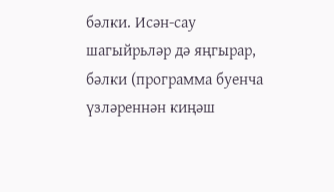бәлки. Исән-сау шагыйрьләр дә яңгырар, бәлки (программа буенча үзләреннән киңәш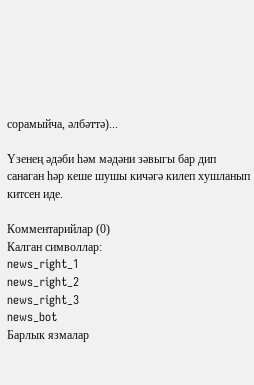сорамыйча, әлбәттә)...

Үзенең әдәби һәм мәдәни зәвыгы бар дип санаган һәр кеше шушы кичәгә килеп хушланып китсен иде.

Комментарийлар (0)
Калган символлар:
news_right_1
news_right_2
news_right_3
news_bot
Барлык язмалар